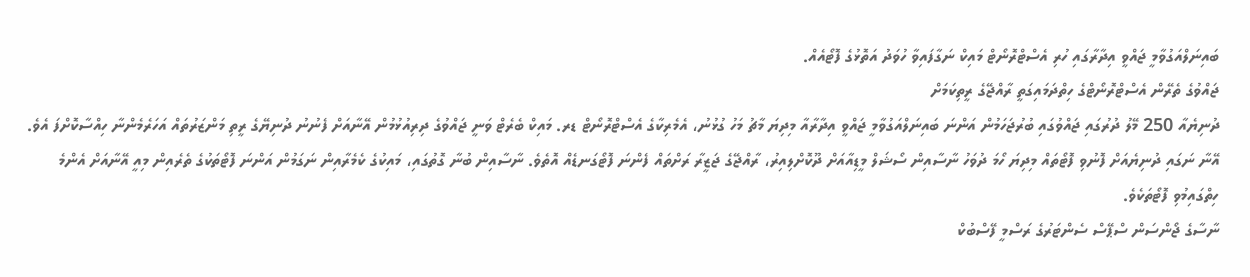ބައިނަލްއަގުވާމީ ޖައްވީ އިދާރާގައި ހުރި އެސްޓްރޮނޯޓް މައިކް ނަގާފައިވާ ހުވަދު އަތޮޅުގެ ފޮޓޯއެއް.
ޖައްވުގެ ތެރޭން އެސްޓްރޮނޯޓްގެ ހިތްދަމައިގަތީ ރާއްޖޭގެ ރީތިކަމަށް
ދުނިޔެއާ 250 މޭލު ދުރުގައި ޖައްވުގައި ބުރުޖަހަމުން އަންނަ ބައިނަލްއަގުވާމީ ޖައްވީ އިދާރާއާ މިދިޔަ މާޗު މަހު ގުޅުނު، އެމެރިކާގެ އެސްޓްރޮނޯޓް ޑރ. މައިކް ބެރެޓް ވަނީ ޖައްވުގެ ދިރިއުޅުމުން އޭނާއަށް ފެނުނު ދުނިޔޭގެ ރީތި މަންޒަރުތައް އަހަރެމެންނާ ހިއްސާކޮށްފަ އެވެ.
އޭނާ ނަގައި ދުނިޔެއަށް ފޮނުވި ފޮޓޯތައް މިދިޔަ ހޯމަ ދުވަހު ނާސާއިން ސޯޝަލް މީޑިއާއަށް ދޫކޮށްލިއިރު، ރާއްޖޭގެ ޖަޒީރާ ރަށްތައް ފެންނަ ފޮޓޯގަނޑެއް އޮތެވެ. ނާސާއިން ބުނާ ގޮތުގައި، މައިކުގެ ކެމެރާއިން ނަގަމުން އަންނަ ފޮޓޯތަކުގެ ތެރެއިން މިއީ އޭނާއަށް އެންމެ ހިތްގައިމުވި ފޮޓޯތަކެވެ.
ނާސާގެ ޖޯންސަން ސްޕޭސް ސެންޓަރުގެ ރަސްމީ ފޭސްބުކް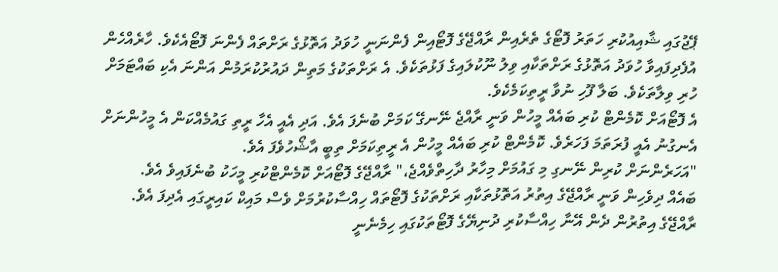ޕޭޖުގައި ޝާއިއުކުރި ހަތަރު ފޮޓޯގެ ތެރެއިން ރާއްޖޭގެ ފޮޓޯއިން ފެންނަނީ ހުވަދު އަތޮޅުގެ ރަށްތައް ފެންނަ ފޮޓޯއެކެވެ. ހާރެއްހެން އުފެދިފައިވާ ހުވަދު އަތޮޅުގެ ރަށްތަކާއި ވިލު ނޫކުލައިގެ ފަޅުތަކެވެ. އެ ރަށްތަކުގެ މަތިން ދައުރުކުރަމުން އަންނަ އެކި ބައްޓަމަށް ހުރި ވިލާތަކެވެ. ބަލާ ފޫހި ނުވާ ރީތިކަމެކެވެ.
އެ ފޮޓޯއަށް ކޮމެންޓް ކުރި ބައެއް މީހުން ވަނީ ރާއްޖެ ނޭނގޭ ކަމަށް ބުނެފަ އެވެ. އަދި އެއީ އެހާ ރީތި ގައުމެއްކަން އެ މީހުންނަށް އެނގުނު އެއީ ފުރަތަމަ ފަހަރެވެ. ކޮމެންޓް ކުރި ބައެއް މީހުން އެ ރީތިކަމަށް ތިބީ އާޝޯހުވެފަ އެވެ.
"އަހަރެންނަށް ކުރިން ނޭނގި މި ގައުމަށް މިހާރު ދާހިތްވެއްޖެ،" ރާއްޖޭގެ ފޮޓޯއަށް ކޮމެންޓްކުރި މީހަކު ބުނެފައިވެ އެވެ.
ބައެއް ދިވެހިން ވަނީ ރާއްޖޭގެ އިތުރު އަތޮޅުތަކާއި ރަށްތަކުގެ ފޮޓޯތައް ހިއްސާކުރުމަށް ވެސް މައިކް ކައިރީގައި އެދިފަ އެވެ.
ރާއްޖޭގެ އިތުރުން ދެން އޭނާ ހިއްސާކުރި ދުނިޔޭގެ ފޮޓޯތަކުގައި ހިމެނެނީ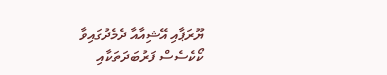ޔޫރަޕާއި އޭޝިއާއާ ދެމެދުގައިވާ ކޯކެސެސް ފަރުބަދަތަކާއި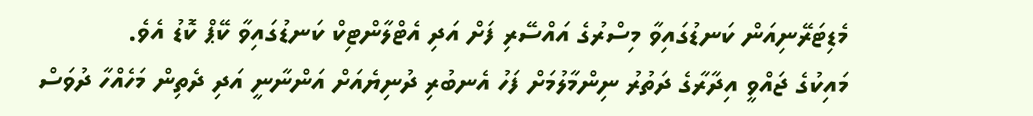މެޑިޓަރޭނިއަން ކަނޑުގައިވާ މިސްރުގެ އައްސޭރި ފަށް އަދި އެޓްލާންޓިކް ކަނޑުގައިވާ ކޭޕް ކޮޑު އެވެ.
މައިކުގެ ޖައްވީ އިދާރާގެ ދަތުރު ނިންމާލުމަށް ފަހު އެނބުރި ދުނިޔެއަށް އަންނާނީ އަދި ދެތިން މަހެއްހާ ދުވަސް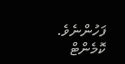ފަހުންނެވެ.
ކޮމެންޓް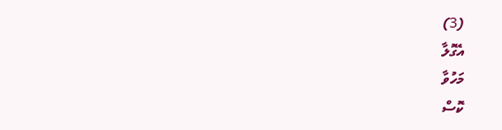(3)
އެގޮލާ
މަހުވާ
ކޮސް